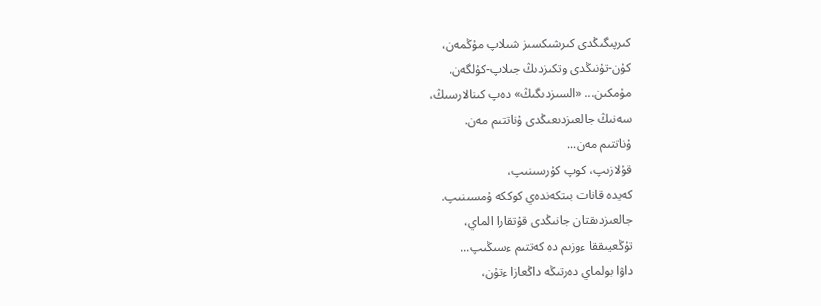كىرپىگىڭدى كىرشىكسىز شىلاپ مۇڭمەن،
كۇن-تۇنىڭدى وتكىزدىڭ جىلاپ-كۇلگەن.
مۇمكىن... «السىزدىگىڭ» دەپ كىنالارسىڭ،
سەنىڭ جالعىزدىعىڭدى ۇناتتىم مەن.
ۇناتتىم مەن...
قۇلازىپ، كوپ كۇرسىنىپ،
كەيدە قانات بىتكەندەي كوككە ۇمسىنىپ.
جالعىزدىقتان جانىڭدى قۇتقارا الماي،
تۇڭعيىققا ءوزىم دە كەتتىم ءسىڭىپ...
داۋا بولماي دەرتىڭە داڭعازا ءتۇن،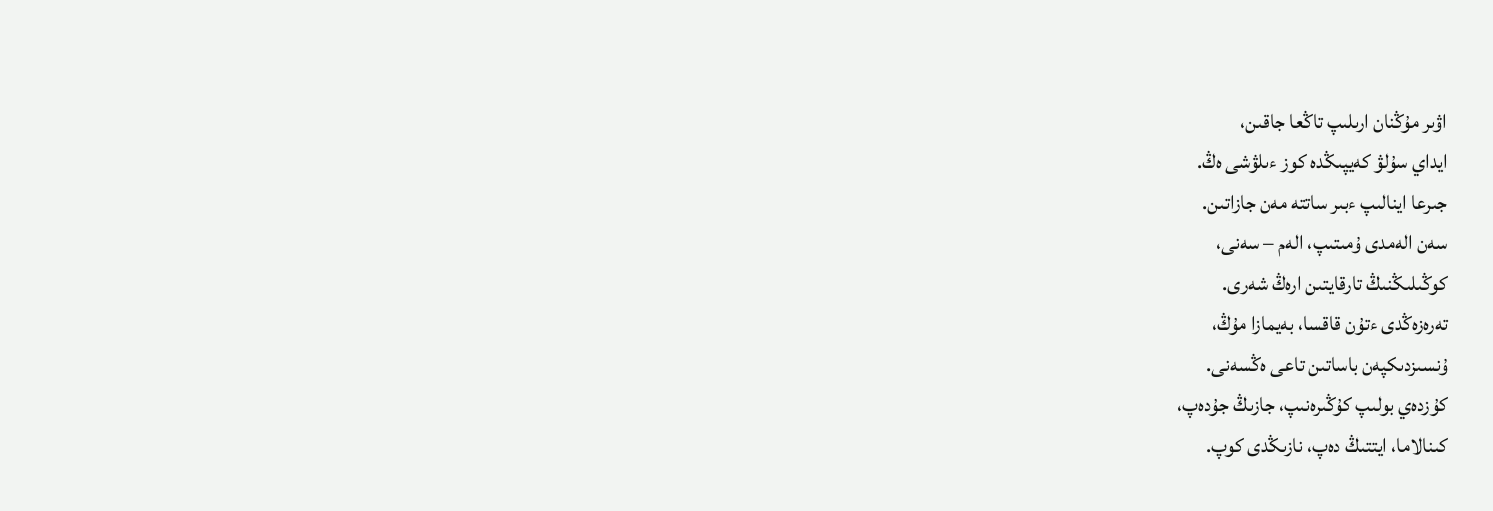اۋىر مۇڭنان ارىلىپ تاڭعا جاقىن،
ايداي سۇلۋ كەيپىڭدە كوز ءىلۋشى ەڭ.
جىرعا اينالىپ ءبىر ساتتە مەن جازاتىن.
سەن الەمدى ۇمىتىپ، الەم – سەنى،
كوڭىلىڭنىڭ تارقايتىن ارەڭ شەرى.
تەرەزەڭدى ءتۇن قاقسا، بەيمازا مۇڭ،
ۇنسىزدىكپەن باساتىن تاعى ەڭسەنى.
كۇزدەي بولىپ كۇڭىرەنىپ، جازىڭ جۇدەپ،
كىنالاما، ايتتىڭ دەپ، نازىڭدى كوپ.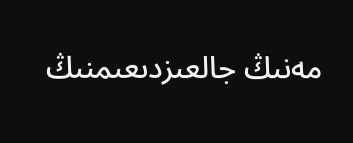مەنىڭ جالعىزدىعىمنىڭ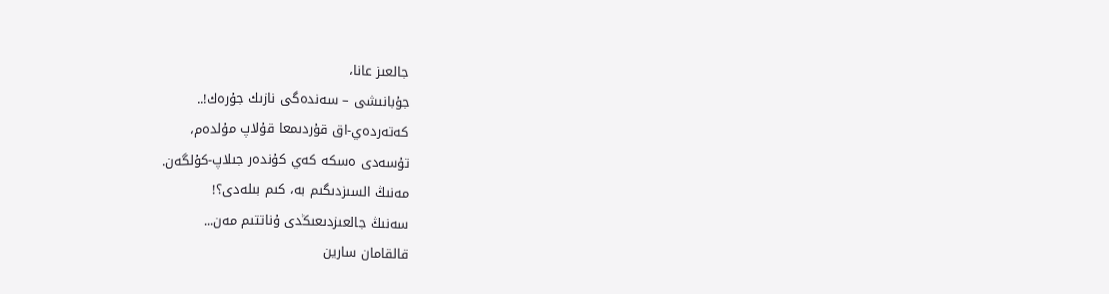جالعىز عانا،
جۇبانىشى – سەندەگى نازىك جۇرەك!..
كەتەردەي-اق قۇردىمعا قۇلاپ مۇلدەم،
تۇسەدى ەسكە كەي كۇندەر جىلاپ-كۇلگەن.
مەنىڭ السىزدىگىم بە، كىم بىلەدى؟!
سەنىڭ جالعىزدىعىڭدى ۇناتتىم مەن...
قالقامان سارين